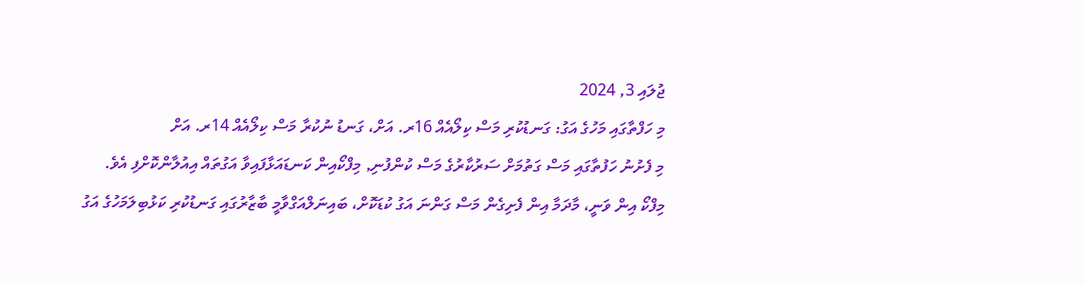ޖުލައި 3, 2024
މި ހަފްތާގައި މަހުގެ އަގު: ގަނޑުކުރި މަސް ކިލޯއެއް 16ރ. އަށް، ގަނޑު ނުކުރާ މަސް ކިލޯއެއް 14ރ. އަށް
މި ފެށުނު ހަފުތާގައި މަސް ގަތުމަށް ސަރުކާރުގެ މަސް ކުންފުނި, މިފްކޯއިން ކަނޑައަޅާފައިވާ އަގުތައް އިއުލާންކޮށްފި އެވެ.
މިފްކޯ އިން ވަނީ، މާދަމާ އިން ފެށިގެން މަސް ގަންނަ އަގު ކުޑަކޮށް، ބައިނަލްއަގްވާމީ ބާޒާރުގައި ގަނޑުކުރި ކަޅުބިލަމަހުގެ އަގު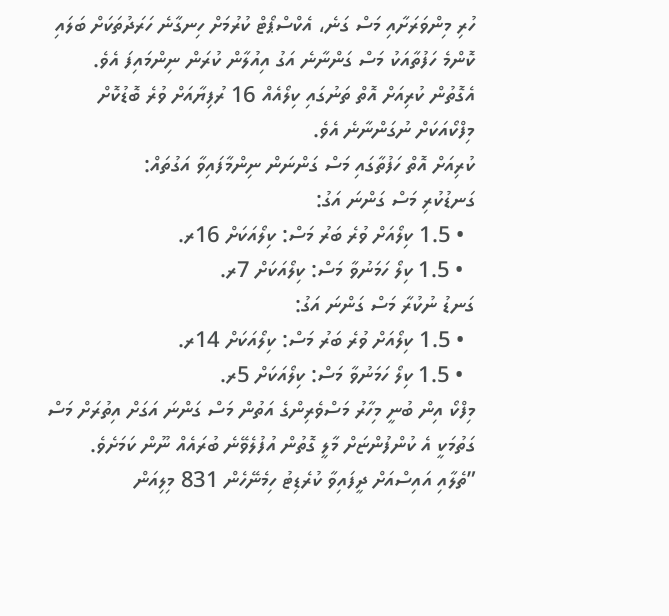ހުރި މިންވަރަށާއި މަސް ގަނެ، އެކްސްޕޯޓް ކުރުމަށް ހިނގާނެ ހަރަދުތަކަށް ބަލައި ކޮންމެ ހަފުތާއަކު މަސް ގަންނާނެ އަގު އިއުލާން ކުރަން ނިންމައިފަ އެވެ.
އެގޮތުން ކުރިއަށް އޮތް ތަނުގައި ކިލޯއެއް 16 ރުފިޔާއަށް ވުރެ ބޮޑުކޮށް މިފްކޯއަކަށް ނުގަންނާނެ އެވެ.
ކުރިއަށް އޮތް ހަފުތާގައި މަސް ގަންނަން ނިންމާފައިވާ އަގުތައް:
ގަނޑުކުރި މަސް ގަންނަ އަގު:
  • 1.5 ކިލޯއަށް ވުރެ ބަރު މަސް: ކިލޯއަކަށް 16ރ.
  • 1.5 ކިލޯ ހަމަނުވާ މަސް: ކިލޯއަކަށް 7ރ.
ގަނޑު ނުކުރާ މަސް ގަންނަ އަގު:
  • 1.5 ކިލޯއަށް ވުރެ ބަރު މަސް: ކިލޯއަކަށް 14ރ.
  • 1.5 ކިލޯ ހަމަނުވާ މަސް: ކިލޯއަކަށް 5ރ.
މިފްކޯ އިން ބުނީ މިހާރު މަސްވެރިންގެ އަތުން މަސް ގަންނަ އަގަށް އިތުރަށް މަސް ގަތުމަކީ އެ ކުންފުންޏަށް މާލީ ގޮތުން އުފުލެވޭނެ ބުރައެއް ނޫން ކަމަށެވެ.
”ތެލާއި އައިސްއަށް ދީފައިވާ ކުރެޑިޓު ހިމެނޭހެން 831 މިލިއަން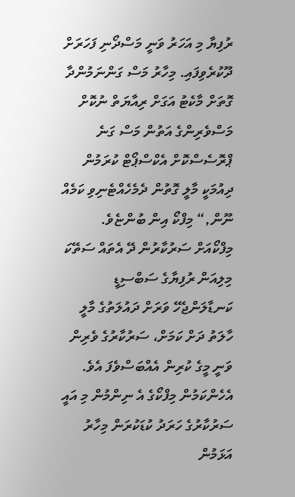ރުފިޔާ މި އަހަރު ވަނީ މަސްދޯނި ފަހަރަށް ދޫކުރެވިފައި. މިހާރު މަސް ގަންނަމުންދާ ގޮތަށް މާކެޓު އަގަށް ރިއާޔަތް ނުކޮށް މަސްވެރިންގެ އަތުން މަސް ގަނެ ޕްރޮސެސްކޮށް އެކްސްޕޯޓް ކުރަމުން ދިއުމަކީ މާލީ ގޮތުން ދެމެހެއްޓެނިވި ކަމެއް ނޫން,“ މިފްކޯ އިން ބުންޏެވެ.
މިފްކޯއަށް ސަރުކާރުން ދޭ އެތައް ސަތޭކަ މިލިއަން ރުފިޔާގެ ސަބްސިޑީ ކަނޑާލަންޖެހޭ ވަރަށް ދައުލަތުގެ މާލީ ހާލަތު ދަށް ކަމަށް، ސަރުކާރުގެ ވެރިން ވަނީ މީގެ ކުރިން އެއްބަސްވެފަ އެވެ. އެހެންކަމުން މިފްކޯގެ އެ ނިންމުން މި އައީ ސަރުކާރުގެ ހަރަދު ކުޑަކުރަން މިހާރު އަޅަމުން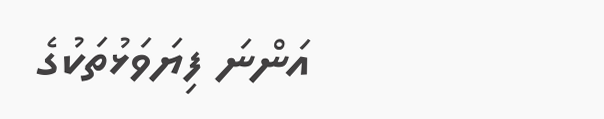އަންނަ ފިޔަވަޅުތަކުގެ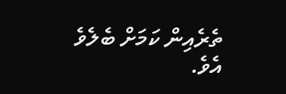ތެރެއިން ކަމަށް ބެލެވެ އެވެ.